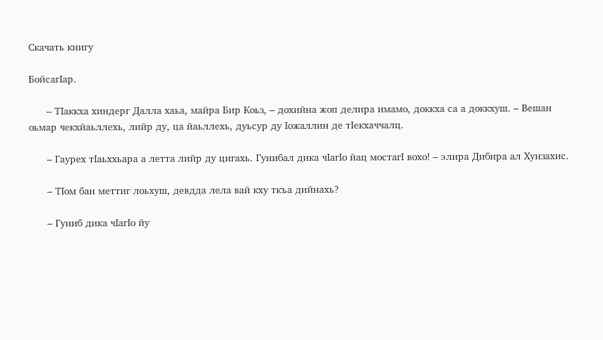Скачать книгу

БойсагIар.

      – ТIаккха хиндерг Далла хаьа, майра Бир Коьз, – дохийна жоп делира имамо, доккха са а доккхуш. – Вешан оьмар чекхйаьллехь, лийр ду, ца йаьллехь, дуьсур ду Iожаллин де тIекхаччалц.

      – Гаурех тIаьххьара а летта лийр ду цигахь. Гунибал дика чIагIo йац мостагI вохо! – элира Дибира ал Хунзахис.

      – ТIом бан меттиг лоьхуш, девдда лела вай кху ткъа дийнахь?

      – Гуниб дика чIагIо йу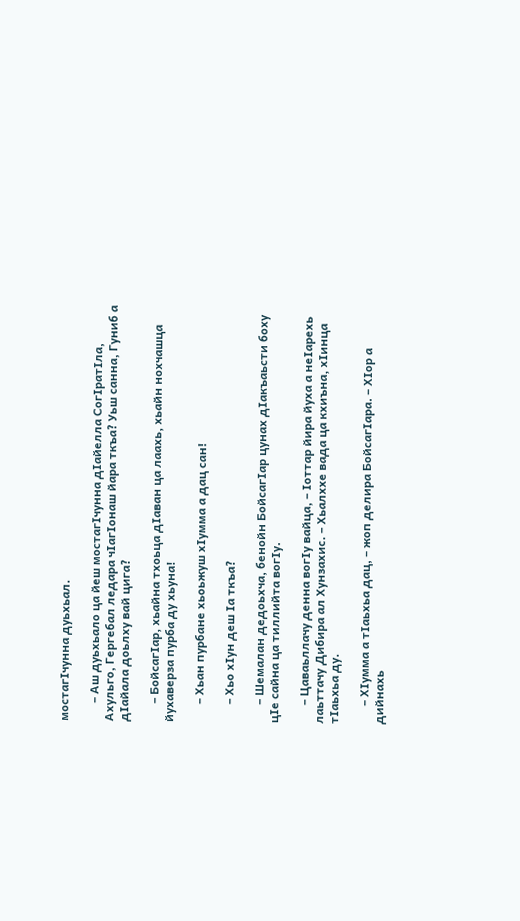мостагIчунна дуьхьал.

      – Аш дуьхьало ца йеш мостагIчунна дIайелла СогIратIла, Ахульго, Гергебал ледара чIагIонаш йара ткъа? Уьш санна, Гуниб а дIайала доьлху вай цига?

      – БойсагIар, хьайна тхоьца дIаван ца лаахь, хьайн нохчашца йухаверза пурба ду хьуна!

      – Хьан пурбане хьоьжуш хIумма а дац сан!

      – Хьо хIун деш Iа ткъа?

      – Шемалан дедоьхча, бенойн БойсагIар цунах дIакъаьсти боху цIе сайна ца тиллийта вогIу.

      – Цаваьллачу денна вогIу вайца, – Iоттар йира йуха а неIарехь лаьттачу Дибира ал Хунзахис. – Хьалххе вада ца кхиъна, хIинца тIаьхьа ду.

      – ХIумма а тIаьхьа дац, – жоп делира БойсагIара. – ХIор а дийнахь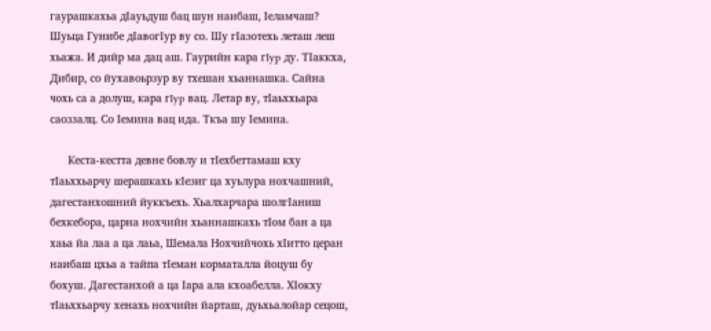гаурашкахьа дIауьдуш бац шун наибаш, Iеламчаш? Шуьца Гунибе дIавогIур ву со. Шу гIазотехь леташ леш хьажа. И дийр ма дац аш. Гаурийн кара гIyp ду. ТIаккха, Дибир, со йухавоьрзур ву тхешан хьаннашка. Сайна чохь са а долуш, кара гIyp вац. Летар ву, тIаьххьара саоззалц. Со Iемина вац ида. Ткъа шу Iемина.

      Кеста-кестта девне бовлу и тIехбеттамаш кху тIаьххьарчу шерашкахь кIезиг ца хуьлура нохчашний, дагестанхошний йуккъехь. Хьалхарчара шолгIаниш бехкебора, царна нохчийн хьаннашкахь тIом бан а ца хаьа йа лаа а ца лаьа, Шемала Нохчийчохь хIитто церан наибаш цхьа а тайпа тIеман корматалла йоцуш бу бохуш. Дагестанхой а ца Iара ала кхоабелла. ХIокху тIаьххьарчу хенахь нохчийн йарташ, дуьхьалойар сецош,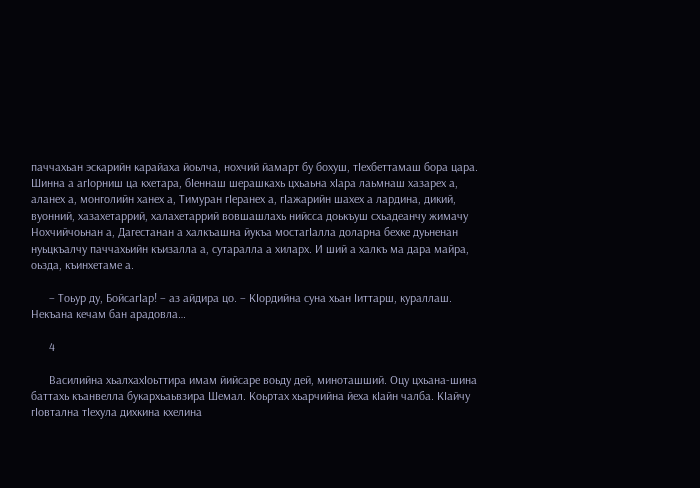паччахьан эскарийн карайаха йоьлча, нохчий йамарт бу бохуш, тIехбеттамаш бора цара. Шинна а агIорниш ца кхетара, бIеннаш шерашкахь цхьаьна xIapa лаьмнаш хазарех а, аланех а, монголийн ханех а, Тимуран гIеранех а, гIажарийн шахех а лардина, дикий, вуонний, хазахетаррий, халахетаррий вовшашлахь нийсса доькъуш схьадеанчу жимачу Нохчийчоьнан а, Дагестанан а халкъашна йукъа мостагIалла доларна бехке дуьненан нуьцкъалчу паччахьийн къизалла а, сутаралла а хиларх. И ший а халкъ ма дара майра, оьзда, къинхетаме а.

      – Тоьур ду, БойсагIар! – аз айдира цо. – КIордийна суна хьан Iиттарш, кураллаш. Некъана кечам бан арадовла…

      4

      Василийна хьалхахIоьттира имам йийсаре воьду дей, миноташший. Оцу цхьана-шина баттахь къанвелла букархьаьвзира Шемал. Коьртах хьарчийна йеха кIайн чалба. КIайчу гIовтална тIехула дихкина кхелина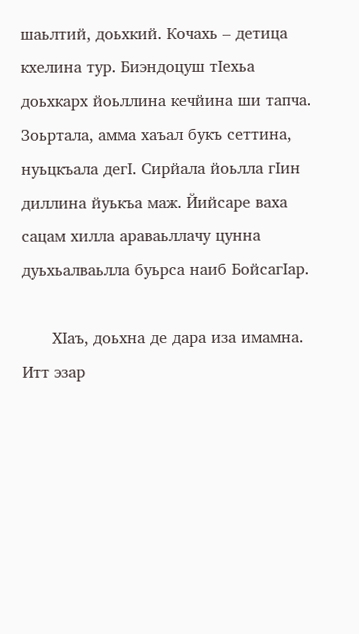шаьлтий, доьхкий. Кочахь – детица кхелина тур. Биэндоцуш тIехьа доьхкарх йоьллина кечйина ши тапча. Зоьртала, амма хаъал букъ сеттина, нуьцкъала дегI. Сирйала йоьлла гIин диллина йуькъа маж. Йийсаре ваха сацам хилла араваьллачу цунна дуьхьалваьлла буьрса наиб БойсагIар.

      ХIаъ, доьхна де дара иза имамна. Итт эзар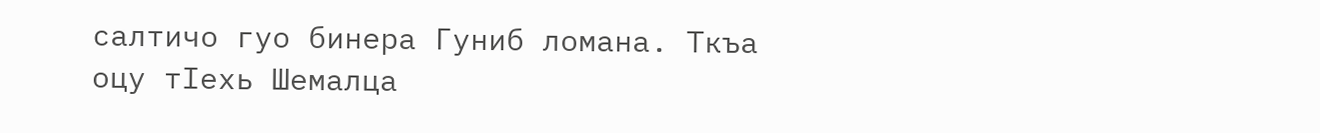салтичо гуо бинера Гуниб ломана. Ткъа оцу тIехь Шемалца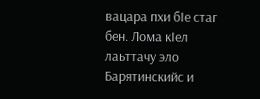вацара пхи бIе стаг бен. Лома кIел лаьттачу эло Барятинскийс и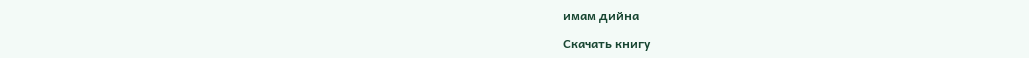имам дийна

Скачать книгу